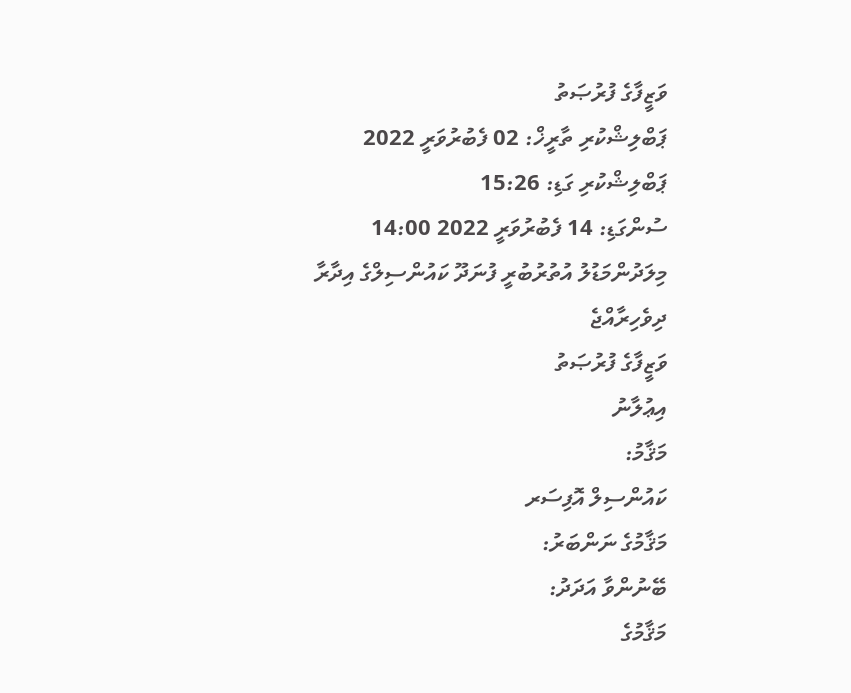ވަޒީފާގެ ފުރުޞަތު
ޕަބްލިޝްކުރި ތާރީޚް: 02 ފެބުރުވަރީ 2022
ޕަބްލިޝްކުރި ގަޑި: 15:26
ސުންގަޑި: 14 ފެބުރުވަރީ 2022 14:00
މިލަދުންމަޑުލު އުތުރުބުރީ ފުނަދޫ ކައުންސިލްގެ އިދާރާ
ދިވެހިރާއްޖެ
ވަޒީފާގެ ފުރުޞަތު
އިޢުލާނު
މަޤާމު:
ކައުންސިލް އޮފިސަރ
މަޤާމުގެ ނަންބަރު:
ބޭނުންވާ އަދަދު:
މަޤާމުގެ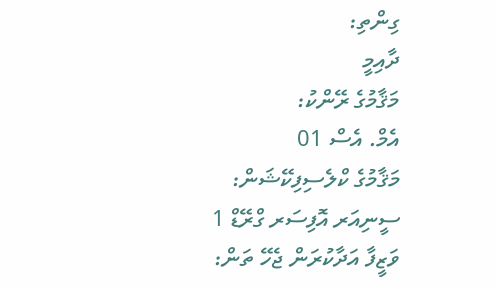ގިންތި:
ދާއިމީ
މަޤާމުގެ ރޭންކު:
އެމް. އެސް 01
މަޤާމުގެ ކްލެސިފިކޭޝަން:
ސީނިއަރ އޮފިސަރ ގްރޭޑް 1
ވަޒީފާ އަދާކުރަން ޖެހޭ ތަން: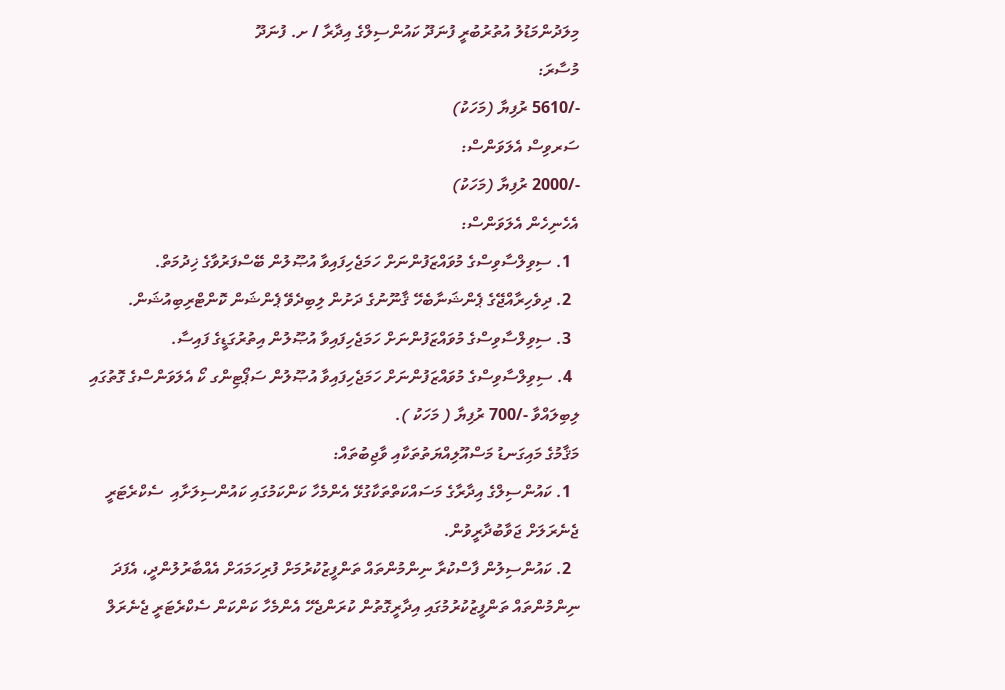މިލަދުންމަޑުލު އުތުރުބުރީ ފުނަދޫ ކައުންސިލްގެ އިދާރާ / ށ. ފުނަދޫ
މުސާރަ:
-/5610 ރުފިޔާ (މަހަކު)
ސަރވިސް އެލަވަންސް:
-/2000 ރުފިޔާ (މަހަކު)
އެހެނިހެން އެލަވަންސް:
  1. ސިވިލްސާވިސްގެ މުވައްޒަފުންނަށް ހަމަޖެހިފައިވާ އުޞޫލުން ބޭސްފަރުވާގެ ޚިދުމަތް.
  2. ދިވެހިރާއްޖޭގެ ޕެންޝަނާބެހޭ ޤާނޫނުގެ ދަށުން ލިބިދެވޭ ޕެންޝަން ކޮންޓްރިބިއުޝަން.
  3. ސިވިލްސާވިސްގެ މުވައްޒަފުންނަށް ހަމަޖެހިފައިވާ އުޞޫލުން އިތުރުގަޑީގެ ފައިސާ.
  4. ސިވިލްސާވިސްގެ މުވައްޒަފުންނަށް ހަމަޖެހިފައިވާ އުޞޫލުން ސަޕޯޓިންގ ކޯ އެލަވަންސްގެ ގޮތުގައި ލިބިލައްވާ -/700 ރުފިޔާ ( މަހަކު ).
މަޤާމުގެ މައިގަނޑު މަސްއޫލިއްޔަތުތަކާއި ވާޖިބުތައް:
  1. ކައުންސިލްގެ އިދާރާގެ މަސައްކަތްތަކާގުޅޭ އެންމެހާ ކަންކަމުގައި ކައުންސިލަށާއި  ސެކްރެޓަރީ ޖެނެރަލަށް ޖަވާބުދާރީވުން.
  2. ކައުންސިލުން ފާސްކުރާ ނިންމުންތައް ތަންފީޒުކުރުމަށް ފުރިހަމައަށް އެއްބާރުލުންދީ، އެފަދަ ނިންމުންތައް ތަންފީޒުކުރުމުގައި އިދާރީގޮތުން ކުރަންޖެހޭ އެންމެހާ ކަންކަން ސެކްރެޓަރީ ޖެނެރަލް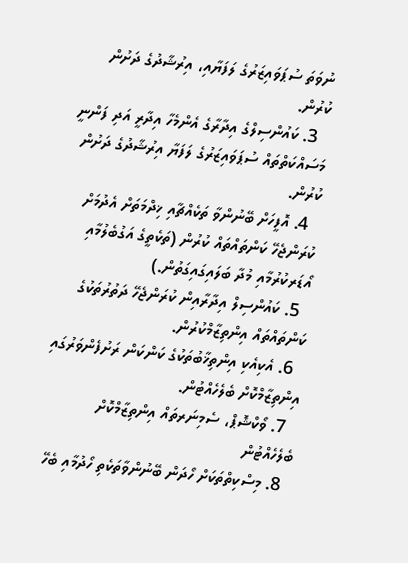ނުވަތަ ސުޕަވައިޒަރުގެ ލަފަޔާއި، އިރުޝާދުގެ ދަށުން ކުރުން.
  3. ކައުންސިލްގެ އިދާރާގެ އެންމެހާ އިދާރީ އަދި ފަންނީ މަސައްކަތްތައް ސުޕަވައިޒަރުގެ ލަފަޔާ އިރުޝާދުގެ ދަށުން ކުރުން.
  4. އޮފީހަށް ބޭނުންވާ ތަކެއްޗާއި ޚިދްމަތަށް އެދުމަށް ކުރަންޖެހޭ ކަންތައްތައް ކުރުން (ތަކެތީގެ އަގުބެލުމާއި އޯޑަރކުރުމާއި މުދާ ބަލައިގައިގަތުން.)
  5. ކައުންސިލް އިދާރާއިން ކުރަންޖެހޭ ދަތުރުތަކުގެ ކަންތައްތައް އިންތިޒާމްކުރުން.
  6. އެކިއެކި އިންތިޚާބުތަކުގެ ކަންކަން ރަށުފެންވަރުގައި އިންތިޒާމްކޮށް ބެލެހެއްޓުން.
  7. ވޯކްޝޮޕް، ސެމިނަރތައް އިންތިޒާމްކޮށް ބެލެހެއްޓުން
  8. މިސްކިތްތަކަށް ހޯދަން ބޭނުންވާތަކެތި ހޯދުމާއި ބެހޭ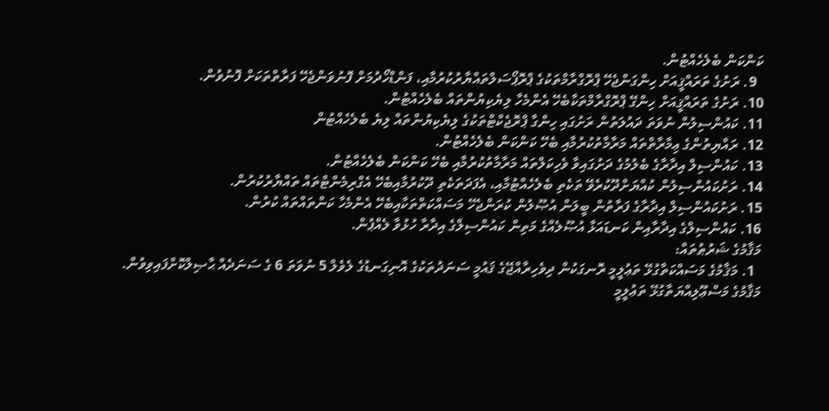ކަންކަން ބެލެހެއްޓުން.
  9. ރަށުގެ ތަރައްޤީއަށް ހިންގަންޖެހޭ ޕްރޮގްރާމްތަކުގެ ޕްރޮޕޯސަލްތައްޔާރުކުރުމާއި، ފަންޑްހޯދުމަށް ފޮނުވަންޖެހޭ ފަރާތްތަކަށް ފޮނުވުން.
10. ރަށުގެ ތަރައްޤީއަށް ހިންގޭ ޕްރޮގްރާމްތަކާބެހޭ އެންމެހާ ލިޔެކިޔުންތައް ބެލެހެއްޓުން.
11. ކައުންސިލުން ނުވަތަ ދައުލަތުން ރަށުގައި ހިންގާ ޕްރޮޖެކްޓްތަކުގެ ލިޔެކިޔުންތައް ލިޔެ ބެލެހެއްޓުން
12. ރައްޔިތުންގެ ޢިމާރާތްތައް މަރާމާތުކުރުމާއި ބެހޭ ކަންކަން ބެލެހެއްޓުން.
13. ކައުންސިލް އިދާރާގެ ބެލުމުގެ ދަށުގައިވާ ވެހިކަލްތައް މަރާމާތުކުރުމާއި ބެހޭ ކަންކަން ބެލެހެއްޓުން.
14. ރަށުކައުންސިލުން ކުއްޔަށްދޫކުރެވޭ ތަކެތި ބެލެހެއްޓުމާއި، އެފަދަތަކެތި ދޫކުރުމާއިބެހޭ އެގްރިމެންޓްތައް ތައްޔާރުކުރުން.
15. ރަށުކައުންސިލް އިދާރާގެ ފަރާތުން ބީލަން އުޞޫލުން ކުރަންޖެހޭ މަސައްކަތްތަކާއިބެހޭ އެންމެހާ ކަންތައްތައް ކުރުން.
16. ކައުންސިލްގެ އިދާރާއިން ކަނޑައަޅާ އުޞޫލެއްގެ މަތިން ކައުންސިލްގެ އިދާރާ ހުޅުވާ ލެއްޕުން.
މަޤާމުގެ ޝަރުޠުތައް:
  1. މަޤާމުގެ މަސައްކަތާގުޅޭ ތަޢުލީމީ ރޮނގަކުން ދިވެހިރާއްޖޭގެ ޤައުމީ ސަނަދުތަކުގެ އޮނިގަނޑުގެ ލެވެލް 5 ނުވަތަ 6 ގެ ސަނަދެއް ޙާޞިލްކޮށްފައިވިވުން.
މަޤާމުގެ މަސްޢޫލިއްޔަތާގުޅޭ ތަޢުލީމީ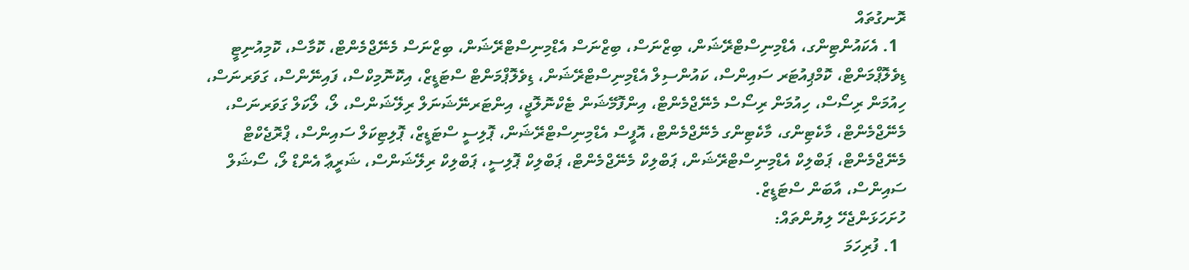ރޮނގުތައް
  1. އެކައުންޓިންގ، އެޑްމިނިސްޓްރޭޝަން، ބިޒްނަސް، ބިޒްނަސް އެޑްމިނިސްޓްރޭޝަން، ބިޒްނަސް މެނޭޖްމެންޓް، ކޮމާސް، ކޮމިއުނިޓީ ޑިވެލޮޕްމަންޓް، ކޮމްޕިއުޓަރ ސައިންސް، ކައުންސިލް އެޑްމިނިސްޓްރޭޝަން، ޑިވެލޮޕްމަންޓް ސްޓަޑީޒް، އިކޮނޮމިކްސް، ފައިނޭންސް، ގަވަރނަސް، ހިއުމަން ރިސޯސް، ހިއުމަން ރިސޯސް މެނޭޖްމެންޓް، އިންފޮމޭޝަން ޓެކްނޮލޮޖީ، އިންޓަރނޭޝަނަލް ރިލޭޝަންސް، ލޯ، ލޯކަލް ގަވަރނަސް، މެނޭޖްމެންޓް، މާކެޓިންގ، މާކެޓިންގ މެނޭޖްމެންޓް، އޮފީސް އެޑްމިނިސްޓްރޭޝަން، ޕޮލިސީ ސްޓަޑީޒް، ޕޮލިޓިކަލް ސައިންސް، ޕްރޮޖެކްޓް މެނޭޖްމެންޓް، ޕަބްލިކް އެޑްމިނިސްޓްރޭޝަން، ޕަބްލިކް މެނޭޖްމެންޓް، ޕަބްލިކް ޕޮލިސީ، ޕަބްލިކް ރިލޭޝަންސް، ޝަރީޢާ އެންޑް ލޯ، ސޯޝަލް ސައިންސް، އާބަން ސްޓަޑީޒް.
ހުށަހަޅަންޖެހޭ ލިޔުންތައް:
  1. ފުރިހަމަ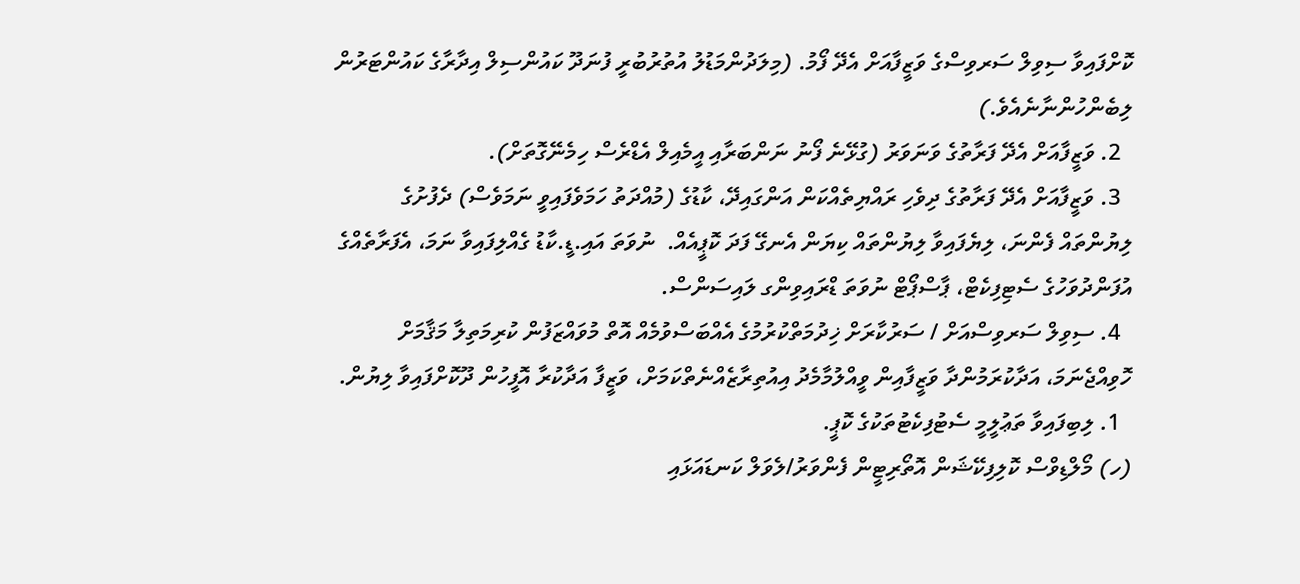ކޮށްފައިވާ ސިވިލް ސަރވިސްގެ ވަޒީފާއަށް އެދޭ ފޯމު. (މިލަދުންމަޑުލު އުތުރުބުރީ ފުނަދޫ ކައުންސިލް އިދާރާގެ ކައުންޓަރުން ލިބެންހުންނާނެއެވެ.)
  2. ވަޒީފާއަށް އެދޭ ފަރާތުގެ ވަނަވަރު (ގުޅޭނެ ފޯނު ނަންބަރާއި އީމެއިލް އެޑްރެސް ހިމެނޭގޮތަށް).
  3. ވަޒީފާއަށް އެދޭ ފަރާތުގެ ދިވެހި ރައްޔިތެއްކަން އަންގައިދޭ، ކާޑުގެ (މުއްދަތު ހަމަވެފައިވީ ނަމަވެސް) ދެފުށުގެ ލިޔުންތައް ފެންނަ، ލިޔެފައިވާ ލިޔުންތައް ކިޔަން އެނގޭ ފަދަ ކޮޕީއެއް.  ނުވަތަ އައި.ޑީ.ކާޑު ގެއްލިފައިވާ ނަމަ، އެފަރާތެއްގެ އުފަންދުވަހުގެ ސެޓިފިކެޓް، ޕާސްޕޯޓް ނުވަތަ ޑްރައިވިންގ ލައިސަންސް.
  4. ސިވިލް ސަރވިސްއަށް / ސަރުކާރަށް ޚިދުމަތްކުރުމުގެ އެއްބަސްވުމެއް އޮތް މުވައްޒަފުން ކުރިމަތިލާ މަޤާމަށް ހޮވިއްޖެނަމަ، އަދާކުރަމުންދާ ވަޒީފާއިން ވީއްލުމާމެދު އިއުތިރާޒެއްނެތްކަމަށް، ވަޒީފާ އަދާކުރާ އޮފީހުން ދޫކޮށްފައިވާ ލިޔުން.
  1. ލިބިފައިވާ ތަޢުލީމީ ސެޓުފިކެޓުތަކުގެ ކޮޕީ.
(ހ) މޯލްޑިވްސް ކޮލިފިކޭޝަން އޮތޯރިޓީން ފެންވަރު/ލެވަލް ކަނޑައަޅައި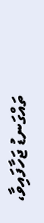ތައްގަނޑު ޖަހާފައިވާ،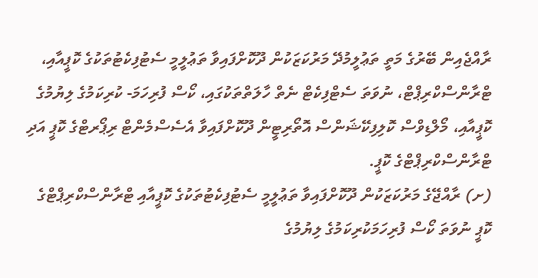ރާއްޖެއިން ބޭރުގެ މަތީ ތަޢުލީމުދޭ މަރުކަޒަކުން ދޫކޮށްފައިވާ ތަޢުލީމީ ސެޓުފިކެޓުތަކުގެ ކޮޕީއާއި، ޓްރާންސްކްރިޕްޓް، ނުވަތަ ސެޓްފިކެޓް ނެތް ހާލަތްތަކުގައި، ކޯސް ފުރިހަމަ- ކުރިކަމުގެ ލިޔުމުގެ ކޮޕީއާއި، މޯލްޑިވްސް ކޮލިފިކޭޝަންސް އޮތޯރިޓީން ދޫކޮށްފައިވާ އެސެސްމެންޓް ރިޕޯރޓްގެ ކޮޕީ އަދި ޓްރާންސްކްރިޕްޓްގެ ކޮޕީ.
(ށ) ރާއްޖޭގެ މަރުކަޒަކުން ދޫކޮށްފައިވާ ތަޢުލީމީ ސެޓުފިކެޓުތަކުގެ ކޮޕީއާއި ޓްރާންސްކްރިޕްޓްގެ ކޮޕީ ނުވަތަ ކޯސް ފުރިހަމަކުރިކަމުގެ ލިޔުމުގެ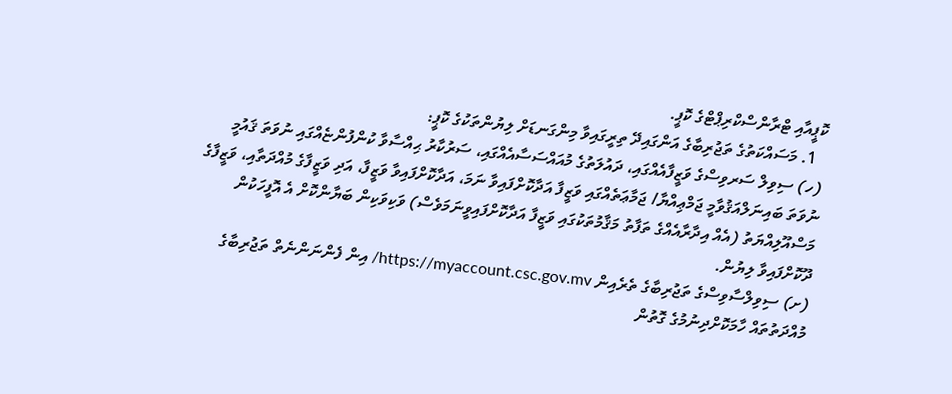ކޮޕީއާއި ޓްރާންސްކްރިޕްޓްގެ ކޮޕީ.
  1. މަސައްކަތުގެ ތަޖުރިބާގެ އަންގައިދޭ ތިރީގައިވާ މިންގަނޑަށް ލިޔުންތަކުގެ ކޮޕީ:
(ހ) ސިވިލް ސަރވިސްގެ ވަޒީފާއެއްގައި، ދައުލަތުގެ މުއައްސަސާއެއްގައި، ސަރުކާރު ޙިއްސާވާ ކުންފުންޏެއްގައި ނުވަތަ ޤައުމީ ނުވަތަ ބައިނަލްއަޤުވާމީ ޖަމްޢިއްޔާ/ ޖަމާޢަތެއްގައި ވަޒީފާ އަދާކޮށްފައިވާ ނަމަ، އަދާކޮށްފައިވާ ވަޒީފާ، އަދި ވަޒީފާގެ މުއްދަތާއި، ވަޒީފާގެ މަސްއޫލިއްޔަތު (އެއް އިދާރާއެއްގެ ތަފާތު މަޤާމުތަކުގައި ވަޒީފާ އަދާކޮށްފައިވީނަމަވެސް) ވަކިވަކިން ބަޔާންކޮށް އެ އޮފީހަކުން ދޫކޮށްފައިވާ ލިޔުން.
(ށ) ސިވިލްސާވިސްގެ ތަޖުރިބާގެ ތެރެއިން https://myaccount.csc.gov.mv/ އިން ފެންނަންނެތް ތަޖުރިބާގެ މުއްދަތުތައް ހާމަކޮށްދިނުމުގެ ގޮތުން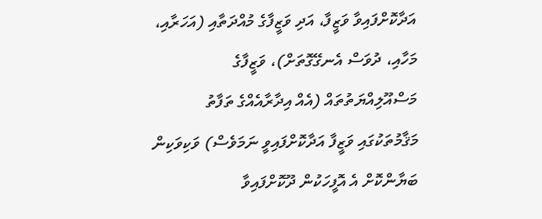އަދާކޮށްފައިވާ ވަޒީފާ، އަދި ވަޒީފާގެ މުއްދަތާއި (އަހަރާއި، މަހާއި، ދުވަސް އެނގޭގޮތަށް)، ވަޒީފާގެ މަސްއޫލިއްޔަތުތައް (އެއް އިދާރާއެއްގެ ތަފާތު މަޤާމުތަކުގައި ވަޒީފާ އަދާކޮށްފައިވީ ނަމަވެސް) ވަކިވަކިން ބަޔާންކޮށް އެ އޮފީހަކުން ދޫކޮށްފައިވާ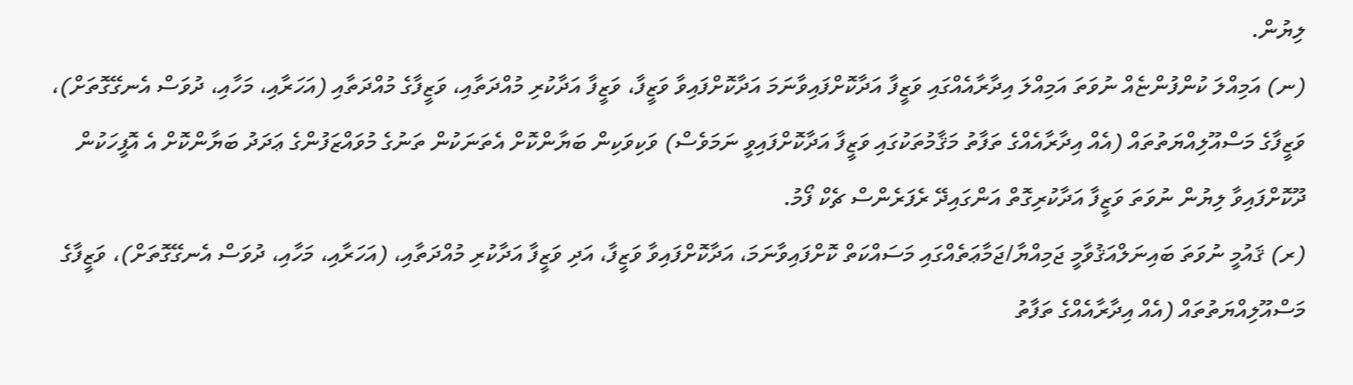ލިޔުން.
(ނ) އަމިއްލަ ކުންފުންޏެއް ނުވަތަ އަމިއްލަ އިދާރާއެއްގައި ވަޒީފާ އަދާކޮށްފައިވާނަމަ އަދާކޮށްފައިވާ ވަޒީފާ، ވަޒީފާ އަދާކުރި މުއްދަތާއި، ވަޒީފާގެ މުއްދަތާއި (އަހަރާއި، މަހާއި، ދުވަސް އެނގޭގޮތަށް)، ވަޒީފާގެ މަސްއޫލިއްޔަތުތައް (އެއް އިދާރާއެއްގެ ތަފާތު މަޤާމުތަކުގައި ވަޒީފާ އަދާކޮށްފައިވީ ނަމަވެސް) ވަކިވަކިން ބަޔާންކޮށް އެތަނަކުން ތަނުގެ މުވައްޒަފުންގެ ޢަދަދު ބަޔާންކޮށް އެ އޮފީހަކުން ދޫކޮށްފައިވާ ލިޔުން ނުވަތަ ވަޒީފާ އަދާކުރިގޮތް އަންގައިދޭ ރެފަރެންސް ޗެކް ފޯމު.
(ރ) ޤައުމީ ނުވަތަ ބައިނަލްއަޤުވާމީ ޖަމިއްޔާ/ޖަމާޢަތެއްގައި މަސައްކަތް ކޮށްފައިވާނަމަ، އަދާކޮށްފައިވާ ވަޒީފާ، އަދި ވަޒީފާ އަދާކުރި މުއްދަތާއި، (އަހަރާއި، މަހާއި، ދުވަސް އެނގޭގޮތަށް)، ވަޒީފާގެ މަސްއޫލިއްޔަތުތައް (އެއް އިދާރާއެއްގެ ތަފާތު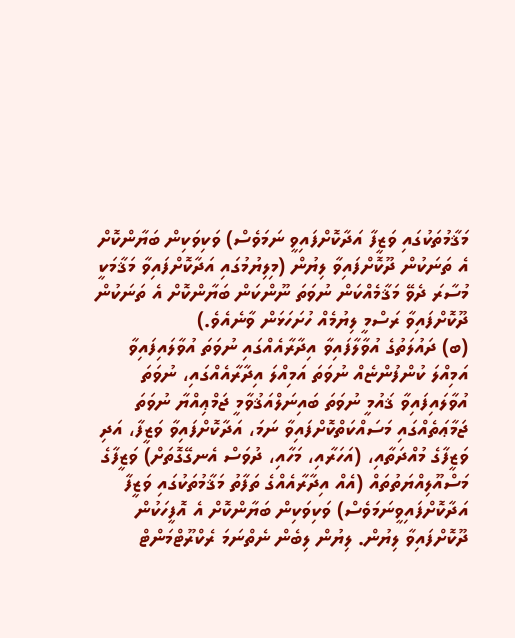މަޤާމުތަކުގައި ވަޒީފާ އަދާކޮށްފައިވީ ނަމަވެސް) ވަކިވަކިން ބަޔާންކޮށް އެ ތަނަކުން ދޫކޮށްފައިވާ ލިޔުން (މިލިޔުމުގައި އަދާކޮށްފައިވާ މަޤާމަކީ މުސާރަ ދެވޭ މަޤާމެއްކަން ނުވަތަ ނޫންކަން ބަޔާންކޮށް އެ ތަނަކުން ދޫކޮށްފައިވާ ރަސްމީ ލިޔުމެއް ހުށަހަޅަން ވާނެއެވެ.)
(ބ) ދައުލަތުގެ އުވާލާފައިވާ އިދާރާއެއްގައި ނުވަތަ އުވާލައިފައިވާ އަމިއްލަ ކުންފުންޏެއް ނުވަތަ އަމިއްލަ އިދާރާއެއްގައި، ނުވަތަ އުވާލައިފައިވާ ޤައުމީ ނުވަތަ ބައިނަލްއަޤުވާމީ ޖަމްޢިއްޔާ ނުވަތަ ޖަމާޢަތެއްގައި މަސައްކަތްކޮށްފައިވާ ނަމަ، އަދާކޮށްފައިވާ ވަޒީފާ، އަދި ވަޒީފާގެ މުއްދަތާއި، (އަހަރާއި، މަހާއި، ދުވަސް އެނގޭގޮތަށް) ވަޒީފާގެ މަސްއޫލިއްޔަތުތައް (އެއް އިދާރާއެއްގެ ތަފާތު މަޤާމުތަކުގައި ވަޒީފާ އަދާކޮށްފައިވީނަމަވެސް) ވަކިވަކިން ބަޔާންކޮށް އެ އޮފީހަކުން ދޫކޮށްފައިވާ ލިޔުން. ލިޔުން ލިބެން ނެތްނަމަ ރެކްރޫޓްމަންޓް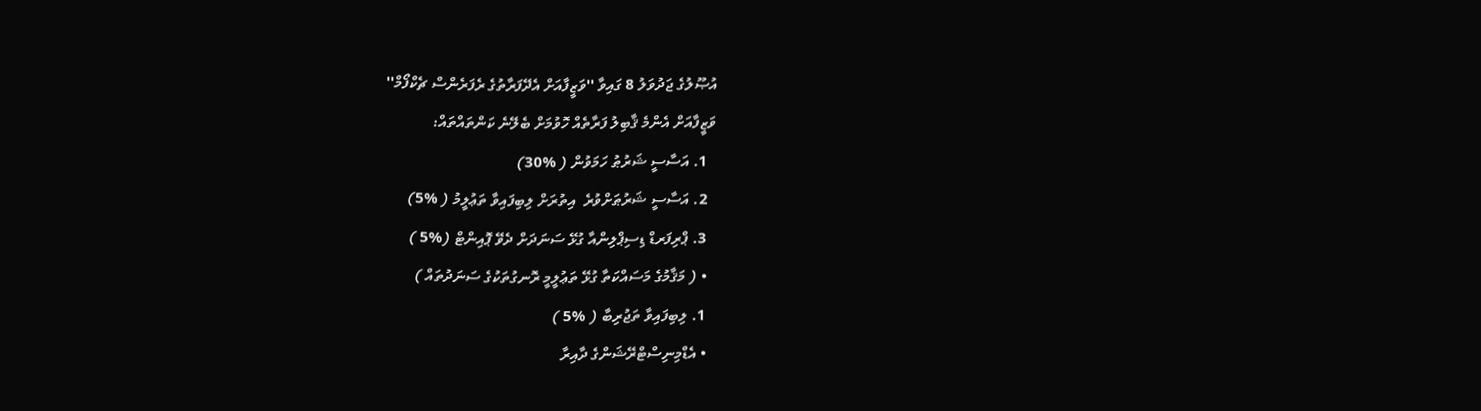އުޞޫލުގެ ޖަދުވަލު 8 ގައިވާ ''ވަޒީފާއަށް އެދޭފަރާތުގެ ރެފަރެންސް ޗެކްފޯމް''
ވަޒީފާއަށް އެންމެ ޤާބިލު ފަރާތެއް ހޮވުމަށް ބެލޭނެ ކަންތައްތައް:
  1. އަސާސީ ޝަރުޠު ހަމަވުން ( %30)
  2. އަސާސީ ޝަރުޠަށްވުރެ  އިތުރަށް ލިބިފައިވާ ތަޢުލީމު ( %5)
  3. ޕްރިފަރޑް ޑިސިޕްލިންއާ ގުޅޭ ސަނަދަށް ދެވޭ ޕޮއިންޓް (%5 )
  • ( މަޤާމުގެ މަސައްކަތާ ގުޅޭ ތަޢުލީމީ ރޮނގުތަކުގެ ސަނަދުތައް )
  1. ލިބިފައިވާ ތަޖުރިބާ ( %5 )
  • އެޑްމިނިސްޓްރޭޝަންގެ ދާއިރާ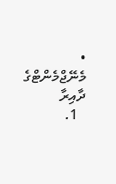• މެނޭޖްމެންޓްގެ ދާއިރާ
  1.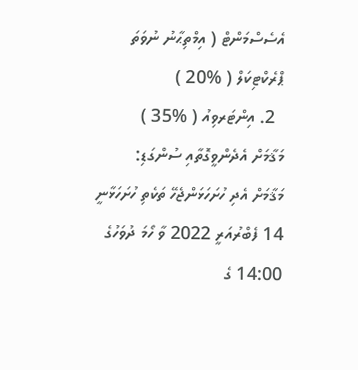އެސެސްމަންޓް ( އިމްތިޙާނު ނުވަތަ ޕްރެކްޓިކަލް ( %20 )
  2. އިންޓަރވިއު ( %35 )
މަޤާމަށް އެދެންވީގޮތާއި ސުންގަޑި:
މަޤާމަށް އެދި ހުށަހަޅަންޖެހޭ ތަކެތި ހުށަހަޅާނީ 14 ފެބްރުއަރީ 2022 ވާ ހޯމަ ދުވަހުގެ 14:00 ގެ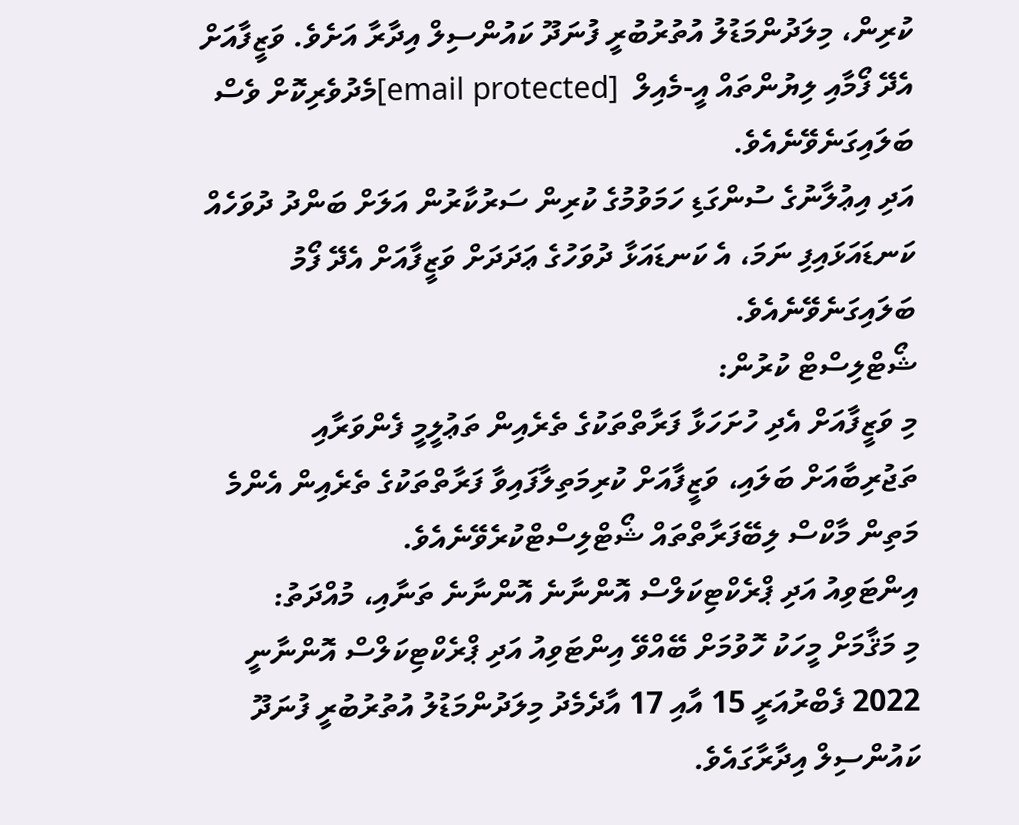ކުރިން، މިލަދުންމަޑުލު އުތުރުބުރީ ފުނަދޫ ކައުންސިލް އިދާރާ އަށެވެ. ވަޒީފާއަށް އެދޭ ފޯމާއި ލިޔުންތައް އީ-މެއިލް  [email protected]މެދުވެރިކޮށް ވެސް ބަލައިގަނެވޭނެއެވެ.
އަދި އިޢުލާނުގެ ސުންގަޑި ހަމަވުމުގެ ކުރިން ސަރުކާރުން އަލަށް ބަންދު ދުވަހެއް ކަނޑައަޅައިފި ނަމަ، އެ ކަނޑައަޅާ ދުވަހުގެ ޢަދަދަށް ވަޒީފާއަށް އެދޭ ފޯމު ބަލައިގަނެވޭނެއެވެ.
ޝޯޓްލިސްޓް ކުރުން:
މި ވަޒީފާއަށް އެދި ހުށަހަޅާ ފަރާތްތަކުގެ ތެރެއިން ތަޢުލީމީ ފެންވަރާއި ތަޖުރިބާއަށް ބަލައި، ވަޒީފާއަށް ކުރިމަތިލާފައިވާ ފަރާތްތަކުގެ ތެރެއިން އެންމެ މަތިން މާކްސް ލިބޭފަރާތްތައް ޝޯޓްލިސްޓްކުރެވޭނެއެވެ.
އިންޓަވިއު އަދި ޕްރެކްޓިކަލްސް އޮންނާނެ އޮންނާނެ ތަނާއި، މުއްދަތު:
މި މަޤާމަށް މީހަކު ހޮވުމަށް ބޭއްވޭ އިންޓަވިއު އަދި ޕްރެކްޓިކަލްސް އޮންނާނީ 2022 ފެބްރުއަރީ 15 އާއި 17 އާދެމެދު މިލަދުންމަޑުލު އުތުރުބުރީ ފުނަދޫ ކައުންސިލް އިދާރާގައެވެ.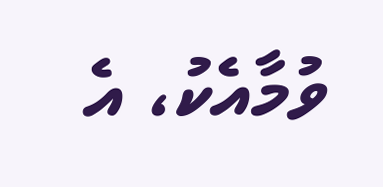ވުމާއެކު، އެ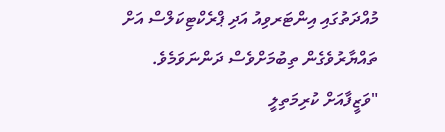މުއްދަތުގައި އިންޓަރވިއު އަދި ޕްރެކްޓިކަލްސް އަށް ތައްޔާރުވެގެން ތިބުމަށްވެސް ދަންނަވަމެވެ.
"ވަޒީފާއަށް ކުރިމަތިލީ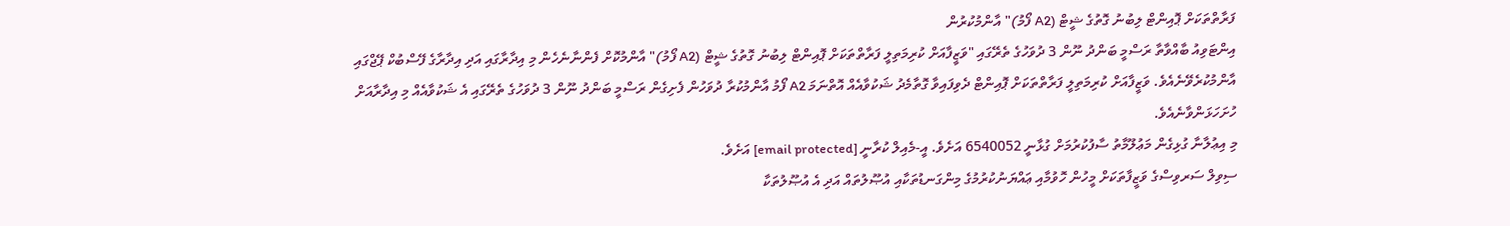ފަރާތްތަކަށް ޕޮއިންޓް ލިބުނު ގޮތުގެ ޝީޓް (A2 ފޯމު)" އާންމުކުރުން
އިންޓަވިއު ބާއްވާތާ ރަސްމީ ބަންދު ނޫން 3 ދުވަހުގެ ތެރޭގައި "ވަޒީފާއަށް ކުރިމަތިލީ ފަރާތްތަކަށް ޕޮއިންޓް ލިބުނު ގޮތުގެ ޝީޓް (A2 ފޯމު)" އާންމުކޮށް ފެންނާނެހެން މި އިދާރާގައި އަދި އިދާރާގެ ފޭސްބުކް ޕޭޖްގައި އާންމުކުރެވޭނެއެވެ. ވަޒީފާއަށް ކުރިމަތިލީ ފަރާތްތަކަށް ޕޮއިންޓް ދެވިފައިވާ ގޮތާމެދު ޝަކުވާއެއް އޮތްނަމަ A2 ފޯމު އާންމުކުރާ ދުވަހުން ފެށިގެން ރަސްމީ ބަންދު ނޫން 3 ދުވަހުގެ ތެރޭގައި އެ ޝަކުވާއެއް މި އިދާރާއަށް ހުށަހަޅަންވާނެއެވެ.
މި އިޢުލާނާ ގުޅިގެން މަޢުލޫމާތު ސާފުކުރުމަށް ގުޅާނީ 6540052 އަށެވެ. އީ-މެއިލް ކުރާނީ [email protected] އަށެވެ.
ސިވިލް ސަރވިސްގެ ވަޒީފާތަކަށް މީހުން ހޮވުމާއި ޢައްޔަނުކުރުމުގެ މިންގަނޑުތަކާއި އުޞޫލުތައް އަދި އެ އުޞޫލުތަކާ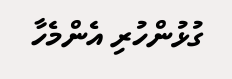ގުޅުންހުރި އެންމެހާ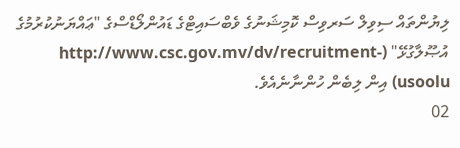ލިޔުންތައް ސިވިލް ސަރވިސް ކޮމިޝަނުގެ ވެބްސައިޓްގެ ޑައުންލޯޑްސްގެ "ޢައްޔަނުކުރުމުގެ އުޞޫލާގުޅޭ" (http://www.csc.gov.mv/dv/recruitment-usoolu) އިން ލިބެން ހުންނާނެއެވެ.
02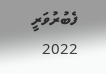ފެބުރުވަރީ 2022